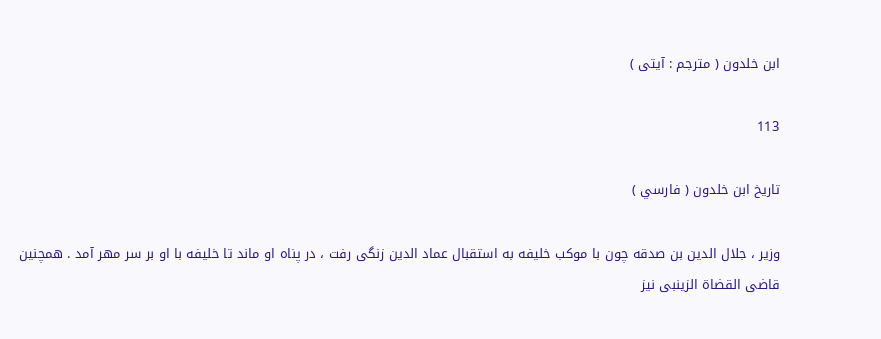ابن خلدون ( مترجم : آيتى )

113

تاريخ ابن خلدون ( فارسي )

وزير ، جلال الدين بن صدقه چون با موكب خليفه به استقبال عماد الدين زنگى رفت ، در پناه او ماند تا خليفه با او بر سر مهر آمد . همچنين قاضى القضاة الزينبى نيز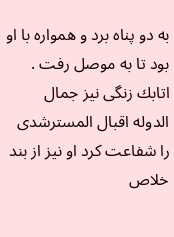به دو پناه برد و همواره با او بود تا به موصل رفت . اتابك زنگى نيز جمال الدوله اقبال المسترشدى را شفاعت كرد او نيز از بند خلاص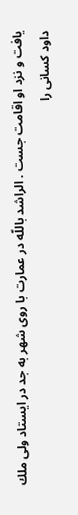يافت و نزد او اقامت جست . الراشد باللّه در عمارت با روى شهر به جد در ايستاد ولى ملك داود كسانى را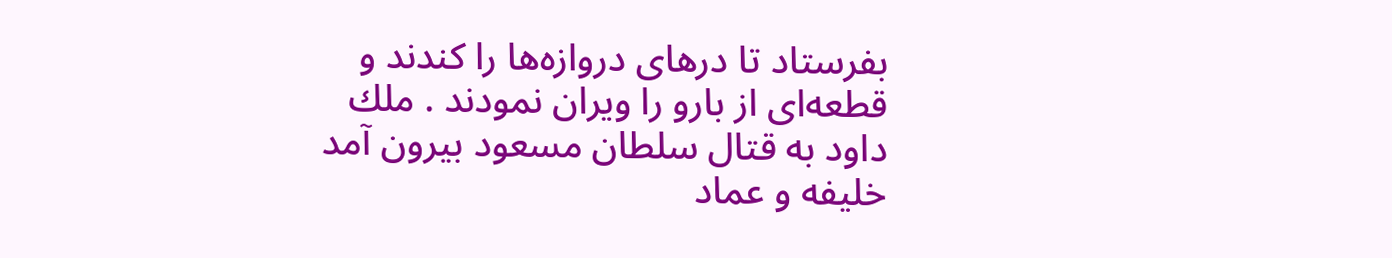بفرستاد تا درهاى دروازه‌ها را كندند و قطعه‌اى از بارو را ويران نمودند . ملك داود به قتال سلطان مسعود بيرون آمد خليفه و عماد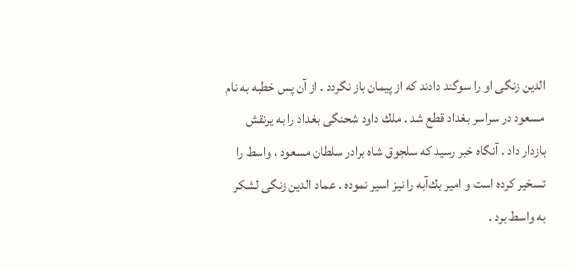الدين زنگى او را سوگند دادند كه از پيمان باز نگردد . از آن پس خطبه به نام مسعود در سراسر بغداد قطع شد . ملك داود شحنگى بغداد را به يرنقش بازدار داد . آنگاه خبر رسيد كه سلجوق شاه برادر سلطان مسعود ، واسط را تسخير كرده است و امير بك‌آبه را نيز اسير نموده . عماد الدين زنگى لشكر به واسط برد .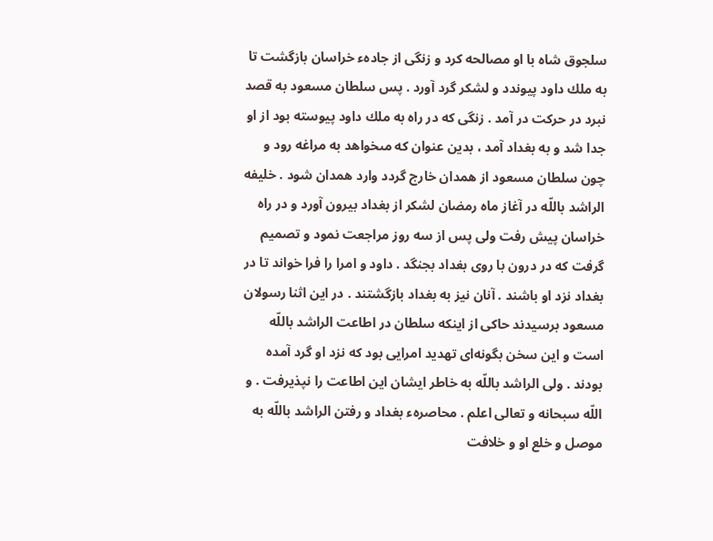سلجوق شاه با او مصالحه كرد و زنگى از جادهء خراسان بازگشت تا به ملك داود پيوندد و لشكر گرد آورد . پس سلطان مسعود به قصد نبرد در حركت در آمد . زنگى كه در راه به ملك داود پيوسته بود از او جدا شد و به بغداد آمد ، بدين عنوان كه مىخواهد به مراغه رود و چون سلطان مسعود از همدان خارج گردد وارد همدان شود . خليفه الراشد باللّه در آغاز ماه رمضان لشكر از بغداد بيرون آورد و در راه خراسان پيش رفت ولى پس از سه روز مراجعت نمود و تصميم گرفت كه در درون با روى بغداد بجنگد . داود و امرا را فرا خواند تا در بغداد نزد او باشند . آنان نيز به بغداد بازگشتند . در اين اثنا رسولان مسعود برسيدند حاكى از اينكه سلطان در اطاعت الراشد باللّه است و اين سخن بگونه‌اى تهديد امرايى بود كه نزد او گرد آمده بودند . ولى الراشد باللّه به خاطر ايشان اين اطاعت را نپذيرفت . و اللّه سبحانه و تعالى اعلم . محاصرهء بغداد و رفتن الراشد باللّه به موصل و خلع او و خلافت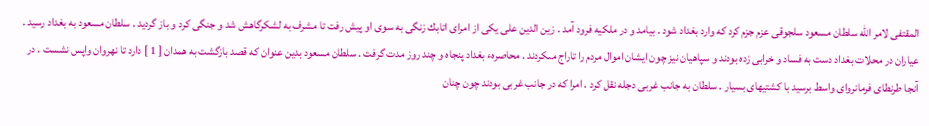المقتفى لامر اللّه سلطان مسعود سلجوقى عزم جزم كرد كه وارد بغداد شود . بيامد و در ملكيه فرود آمد . زين الدين على يكى از امراى اتابك زنگى به سوى او پيش رفت تا مشرف به لشكرگاهش شد و جنگى كرد و باز گرديد . سلطان مسعود به بغداد رسيد . عياران در محلات بغداد دست به فساد و خرابى زده بودند و سپاهيان نيز چون ايشان اموال مردم را تاراج مىكردند . محاصرهء بغداد پنجاه و چند روز مدت گرفت . سلطان مسعود بدين عنوان كه قصد بازگشت به همدان [ 1 ] دارد تا نهروان واپس نشست . در آنجا طرنطاى فرمانرواى واسط برسيد با كشتيهاى بسيار . سلطان به جانب غربى دجله نقل كرد . امرا كه در جانب غربى بودند چون چنان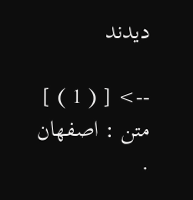ديدند

--> [ ( 1 ) ] متن : اصفهان .